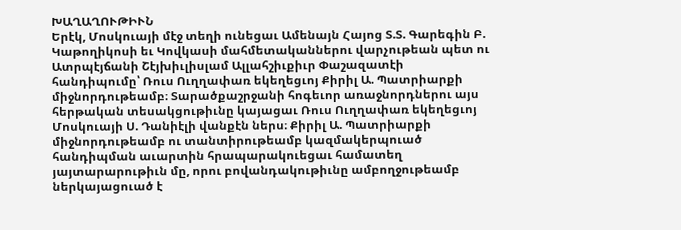ԽԱՂԱՂՈՒԹԻՒՆ
Երէկ, Մոսկուայի մէջ տեղի ունեցաւ Ամենայն Հայոց Տ.Տ. Գարեգին Բ. Կաթողիկոսի եւ Կովկասի մահմետականներու վարչութեան պետ ու Ատրպէյճանի Շէյխիւլիսլամ Ալլահշիւքիւր Փաշազատէի հանդիպումը՝ Ռուս Ուղղափառ եկեղեցւոյ Քիրիլ Ա. Պատրիարքի միջնորդութեամբ։ Տարածքաշրջանի հոգեւոր առաջնորդներու այս հերթական տեսակցութիւնը կայացաւ Ռուս Ուղղափառ եկեղեցւոյ Մոսկուայի Ս. Դանիէլի վանքէն ներս։ Քիրիլ Ա. Պատրիարքի միջնորդութեամբ ու տանտիրութեամբ կազմակերպուած հանդիպման աւարտին հրապարակուեցաւ համատեղ յայտարարութիւն մը, որու բովանդակութիւնը ամբողջութեամբ ներկայացուած է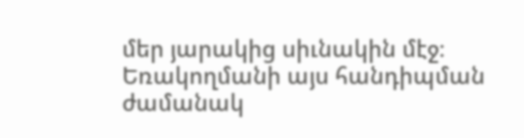մեր յարակից սիւնակին մէջ։
Եռակողմանի այս հանդիպման ժամանակ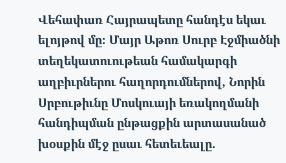Վեհափառ Հայրապետը հանդէս եկաւ ելոյթով մը։ Մայր Աթոռ Սուրբ Էջմիածնի տեղեկատուութեան համակարգի աղբիւրներու հաղորդումներով, Նորին Սրբութիւնը Մոսկուայի եռակողմանի հանդիպման ընթացքին արտասանած խօսքին մէջ ըսաւ հետեւեալը.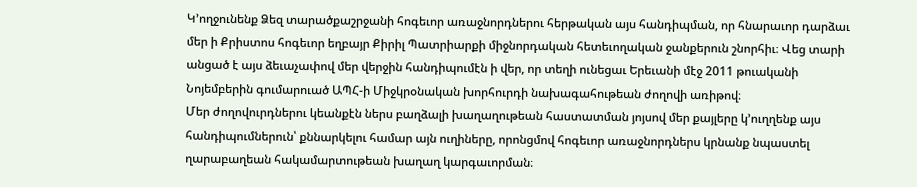Կ՚ողջունենք Ձեզ տարածքաշրջանի հոգեւոր առաջնորդներու հերթական այս հանդիպման, որ հնարաւոր դարձաւ մեր ի Քրիստոս հոգեւոր եղբայր Քիրիլ Պատրիարքի միջնորդական հետեւողական ջանքերուն շնորհիւ։ Վեց տարի անցած է այս ձեւաչափով մեր վերջին հանդիպումէն ի վեր, որ տեղի ունեցաւ Երեւանի մէջ 2011 թուականի Նոյեմբերին գումարուած ԱՊՀ-ի Միջկրօնական խորհուրդի նախագահութեան ժողովի առիթով։
Մեր ժողովուրդներու կեանքէն ներս բաղձալի խաղաղութեան հաստատման յոյսով մեր քայլերը կ՚ուղղենք այս հանդիպումներուն՝ քննարկելու համար այն ուղիները, որոնցմով հոգեւոր առաջնորդներս կրնանք նպաստել ղարաբաղեան հակամարտութեան խաղաղ կարգաւորման։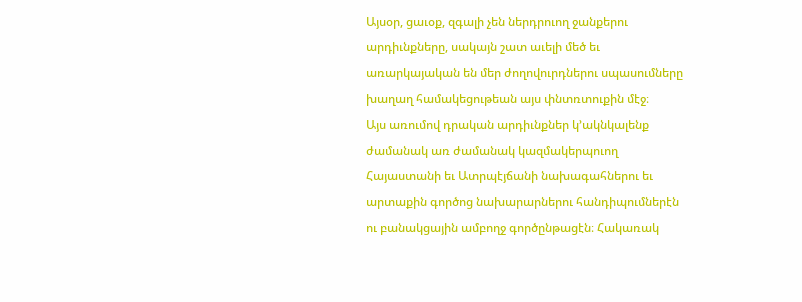Այսօր, ցաւօք, զգալի չեն ներդրուող ջանքերու արդիւնքները, սակայն շատ աւելի մեծ եւ առարկայական են մեր ժողովուրդներու սպասումները խաղաղ համակեցութեան այս փնտռտուքին մէջ։
Այս առումով դրական արդիւնքներ կ՚ակնկալենք ժամանակ առ ժամանակ կազմակերպուող Հայաստանի եւ Ատրպէյճանի նախագահներու եւ արտաքին գործոց նախարարներու հանդիպումներէն ու բանակցային ամբողջ գործընթացէն։ Հակառակ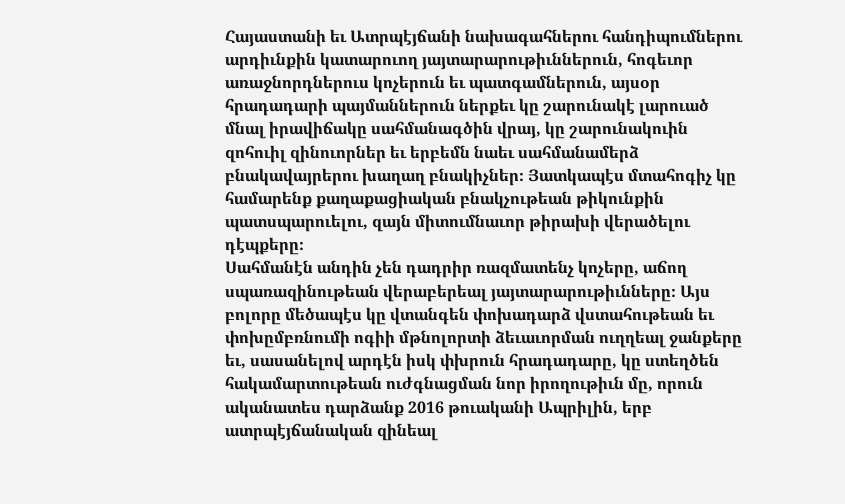Հայաստանի եւ Ատրպէյճանի նախագահներու հանդիպումներու արդիւնքին կատարուող յայտարարութիւններուն, հոգեւոր առաջնորդներուս կոչերուն եւ պատգամներուն, այսօր հրադադարի պայմաններուն ներքեւ կը շարունակէ լարուած մնալ իրավիճակը սահմանագծին վրայ, կը շարունակուին զոհուիլ զինուորներ եւ երբեմն նաեւ սահմանամերձ բնակավայրերու խաղաղ բնակիչներ։ Յատկապէս մտահոգիչ կը համարենք քաղաքացիական բնակչութեան թիկունքին պատսպարուելու, զայն միտումնաւոր թիրախի վերածելու դէպքերը։
Սահմանէն անդին չեն դադրիր ռազմատենչ կոչերը, աճող սպառազինութեան վերաբերեալ յայտարարութիւնները։ Այս բոլորը մեծապէս կը վտանգեն փոխադարձ վստահութեան եւ փոխըմբռնումի ոգիի մթնոլորտի ձեւաւորման ուղղեալ ջանքերը եւ, սասանելով արդէն իսկ փխրուն հրադադարը, կը ստեղծեն հակամարտութեան ուժգնացման նոր իրողութիւն մը, որուն ականատես դարձանք 2016 թուականի Ապրիլին, երբ ատրպէյճանական զինեալ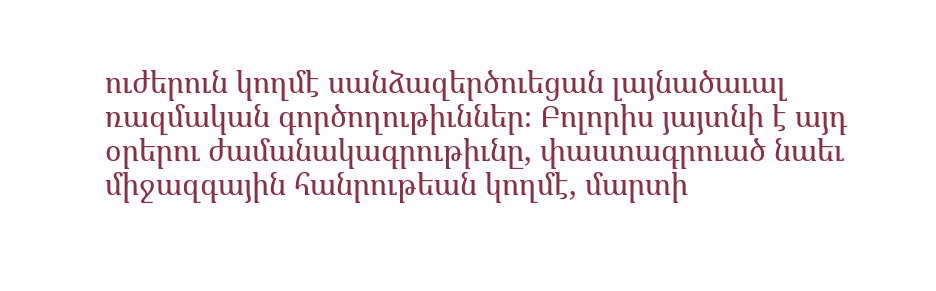ուժերուն կողմէ սանձազերծուեցան լայնածաւալ ռազմական գործողութիւններ։ Բոլորիս յայտնի է այդ օրերու ժամանակագրութիւնը, փաստագրուած նաեւ միջազգային հանրութեան կողմէ, մարտի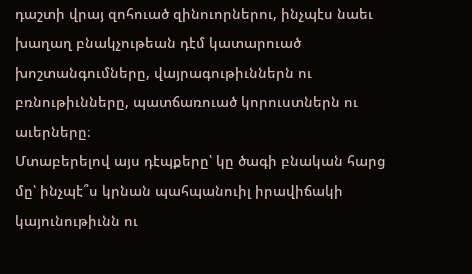դաշտի վրայ զոհուած զինուորներու, ինչպէս նաեւ խաղաղ բնակչութեան դէմ կատարուած խոշտանգումները, վայրագութիւններն ու բռնութիւնները, պատճառուած կորուստներն ու աւերները։
Մտաբերելով այս դէպքերը՝ կը ծագի բնական հարց մը՝ ինչպէ՞ս կրնան պահպանուիլ իրավիճակի կայունութիւնն ու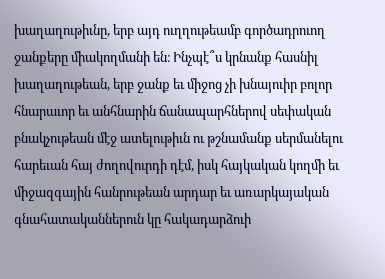խաղաղութիւնը, երբ այդ ուղղութեամբ գործադրուող ջանքերը միակողմանի են։ Ինչպէ՞ս կրնանք հասնիլ խաղաղութեան, երբ ջանք եւ միջոց չի խնայուիր բոլոր հնարաւոր եւ անհնարին ճանապարհներով սեփական բնակչութեան մէջ ատելութիւն ու թշնամանք սերմանելու հարեւան հայ ժողովուրդի դէմ, իսկ հայկական կողմի եւ միջազգային հանրութեան արդար եւ առարկայական գնահատականներուն կը հակադարձուի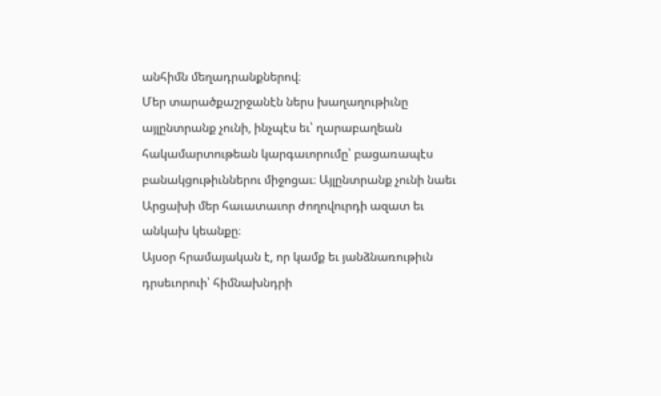անհիմն մեղադրանքներով։
Մեր տարածքաշրջանէն ներս խաղաղութիւնը այլընտրանք չունի, ինչպէս եւ՝ ղարաբաղեան հակամարտութեան կարգաւորումը՝ բացառապէս բանակցութիւններու միջոցաւ։ Այլընտրանք չունի նաեւ Արցախի մեր հաւատաւոր ժողովուրդի ազատ եւ անկախ կեանքը։
Այսօր հրամայական է, որ կամք եւ յանձնառութիւն դրսեւորուի՝ հիմնախնդրի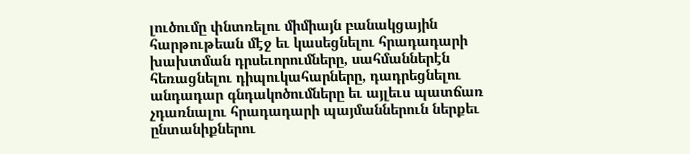լուծումը փնտռելու միմիայն բանակցային հարթութեան մէջ եւ կասեցնելու հրադադարի խախտման դրսեւորումները, սահմաններէն հեռացնելու դիպուկահարները, դադրեցնելու անդադար գնդակոծումները եւ այլեւս պատճառ չդառնալու հրադադարի պայմաններուն ներքեւ ընտանիքներու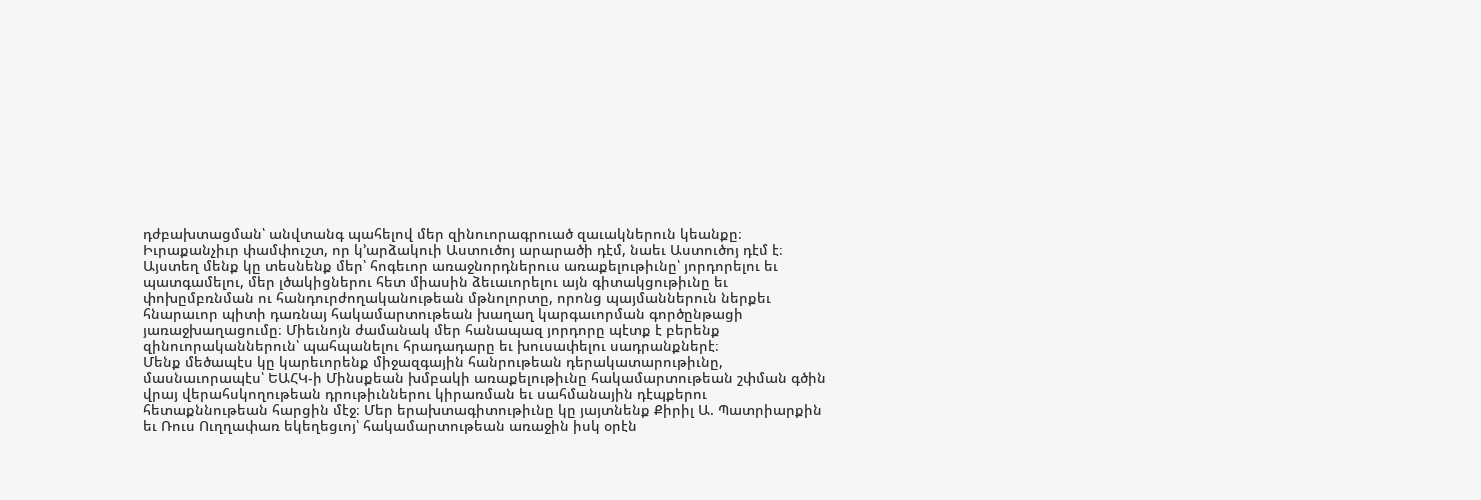դժբախտացման՝ անվտանգ պահելով մեր զինուորագրուած զաւակներուն կեանքը։ Իւրաքանչիւր փամփուշտ, որ կ՚արձակուի Աստուծոյ արարածի դէմ, նաեւ Աստուծոյ դէմ է։
Այստեղ մենք կը տեսնենք մեր՝ հոգեւոր առաջնորդներուս առաքելութիւնը՝ յորդորելու եւ պատգամելու, մեր լծակիցներու հետ միասին ձեւաւորելու այն գիտակցութիւնը եւ փոխըմբռնման ու հանդուրժողականութեան մթնոլորտը, որոնց պայմաններուն ներքեւ հնարաւոր պիտի դառնայ հակամարտութեան խաղաղ կարգաւորման գործընթացի յառաջխաղացումը։ Միեւնոյն ժամանակ մեր հանապազ յորդորը պէտք է բերենք զինուորականներուն՝ պահպանելու հրադադարը եւ խուսափելու սադրանքներէ։
Մենք մեծապէս կը կարեւորենք միջազգային հանրութեան դերակատարութիւնը, մասնաւորապէս՝ ԵԱՀԿ-ի Մինսքեան խմբակի առաքելութիւնը հակամարտութեան շփման գծին վրայ վերահսկողութեան դրութիւններու կիրառման եւ սահմանային դէպքերու հետաքննութեան հարցին մէջ։ Մեր երախտագիտութիւնը կը յայտնենք Քիրիլ Ա. Պատրիարքին եւ Ռուս Ուղղափառ եկեղեցւոյ՝ հակամարտութեան առաջին իսկ օրէն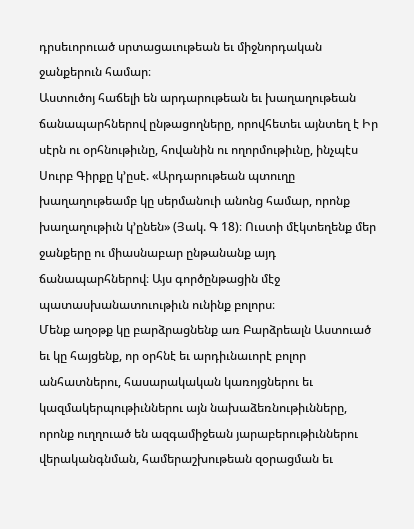դրսեւորուած սրտացաւութեան եւ միջնորդական ջանքերուն համար։
Աստուծոյ հաճելի են արդարութեան եւ խաղաղութեան ճանապարհներով ընթացողները, որովհետեւ այնտեղ է Իր սէրն ու օրհնութիւնը, հովանին ու ողորմութիւնը, ինչպէս Սուրբ Գիրքը կ՚ըսէ. «Արդարութեան պտուղը խաղաղութեամբ կը սերմանուի անոնց համար, որոնք խաղաղութիւն կ՚ընեն» (Յակ. Գ 18)։ Ուստի մէկտեղենք մեր ջանքերը ու միասնաբար ընթանանք այդ ճանապարհներով։ Այս գործընթացին մէջ պատասխանատուութիւն ունինք բոլորս։
Մենք աղօթք կը բարձրացնենք առ Բարձրեալն Աստուած եւ կը հայցենք, որ օրհնէ եւ արդիւնաւորէ բոլոր անհատներու, հասարակական կառոյցներու եւ կազմակերպութիւններու այն նախաձեռնութիւնները, որոնք ուղղուած են ազգամիջեան յարաբերութիւններու վերականգնման, համերաշխութեան զօրացման եւ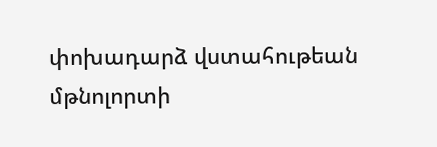փոխադարձ վստահութեան մթնոլորտի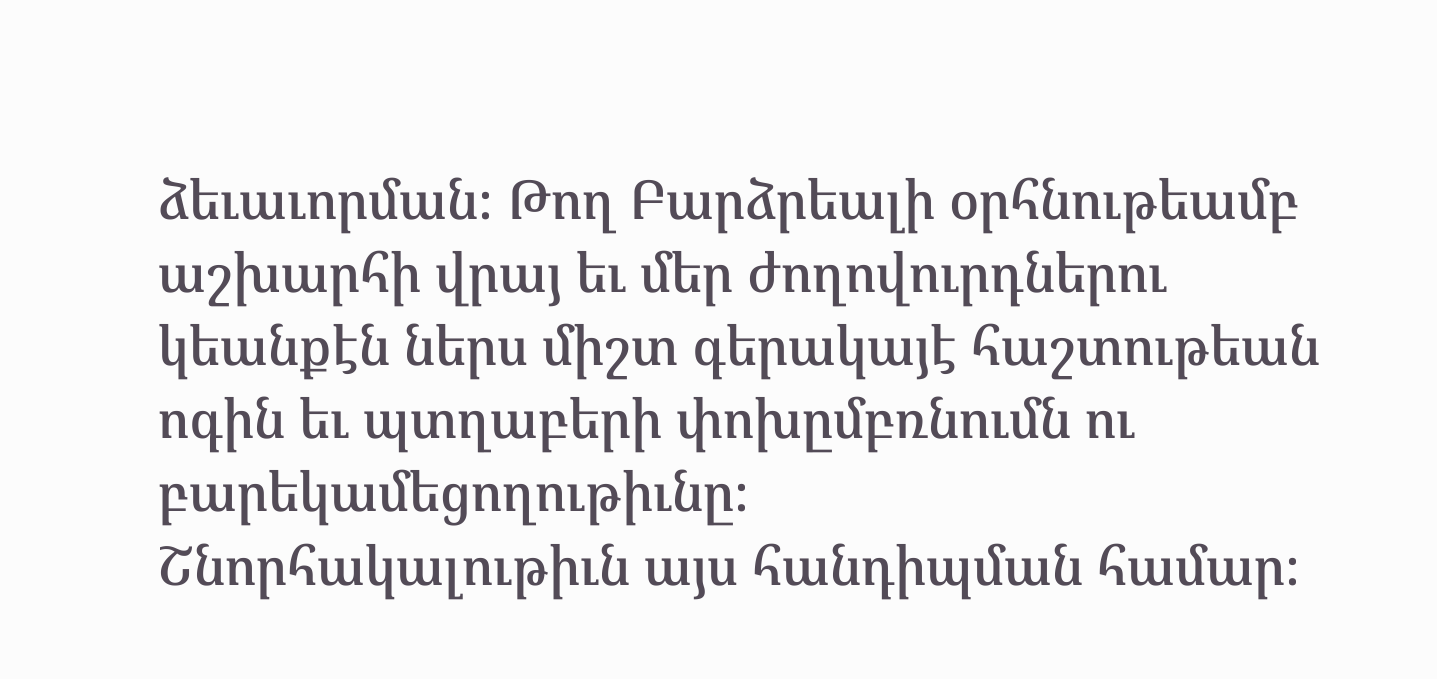ձեւաւորման։ Թող Բարձրեալի օրհնութեամբ աշխարհի վրայ եւ մեր ժողովուրդներու կեանքէն ներս միշտ գերակայէ հաշտութեան ոգին եւ պտղաբերի փոխըմբռնումն ու բարեկամեցողութիւնը։
Շնորհակալութիւն այս հանդիպման համար։